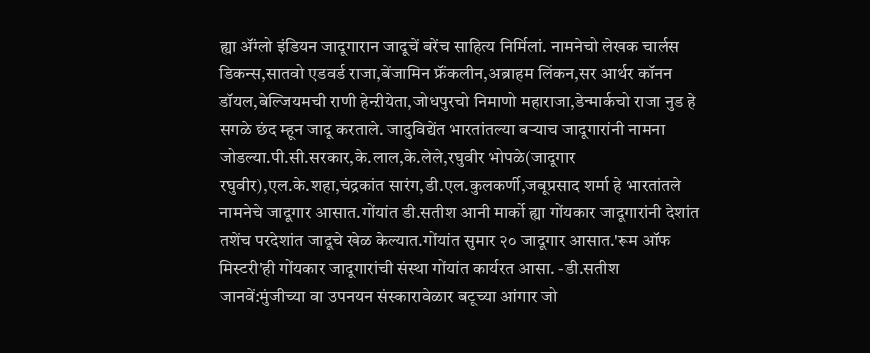ह्या ॲंग्लो इंडियन जादूगारान जादूचें बरेंच साहित्य निर्मिलां. नामनेचो लेखक चार्लस डिकन्स,सातवो एडवर्ड राजा,बेंजामिन फ्रॅंकलीन,अब्राहम लिंकन,सर आर्थर कॉनन डॉयल,बेल्जियमची राणी हेन्ऱीयेता,जोधपुरचो निमाणो महाराजा,डेन्मार्कचो राजा नुड हे सगळे छंद म्हून जादू करताले. जादुविद्येंत भारतांतल्या बऱ्याच जादूगारांनी नामना जोडल्या.पी.सी.सरकार,के.लाल,के.लेले,रघुवीर भोपळे(जादूगार रघुवीर),एल.के.शहा,चंद्रकांत सारंग,डी.एल.कुलकर्णी,जबूप्रसाद शर्मा हे भारतांतले नामनेचे जादूगार आसात.गोंयांत डी.सतीश आनी मार्को ह्या गोंयकार जादूगारांनी देशांत तशेंच परदेशांत जादूचे खेळ केल्यात.गोंयांत सुमार २० जादूगार आसात.'रूम ऑफ मिस्टरी'ही गोंयकार जादूगारांची संस्था गोंयांत कार्यरत आसा. -डी.सतीश
जानवें:मुंजीच्या वा उपनयन संस्कारावेळार बटूच्या आंगार जो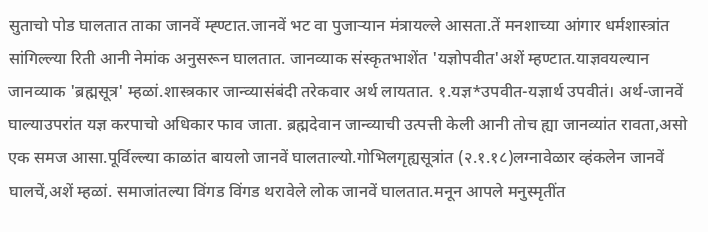सुताचो पोड घालतात ताका जानवें म्ह्ण्टात.जानवें भट वा पुजाऱ्यान मंत्रायल्ले आसता.तें मनशाच्या आंगार धर्मशास्त्रांत सांगिल्ल्या रिती आनी नेमांक अनुसरून घालतात. जानव्याक संस्कृतभाशेंत 'यज्ञोपवीत'अशें म्हण्टात.याज्ञवयल्यान जानव्याक 'ब्रह्मसूत्र' म्हळां.शास्त्रकार जान्व्यासंबंदी तरेकवार अर्थ लायतात. १.यज्ञ*उपवीत-यज्ञार्थ उपवीतं। अर्थ-जानवें घाल्याउपरांत यज्ञ करपाचो अधिकार फाव जाता. ब्रह्मदेवान जान्व्याची उत्पत्ती केली आनी तोच ह्या जानव्यांत रावता,असो एक समज आसा.पूर्विल्ल्या काळांत बायलो जानवें घालताल्यो.गोभिलगृह्यसूत्रांत (२.१.१८)लग्नावेळार व्हंकलेन जानवें घालचें,अशें म्हळां. समाजांतल्या विंगड विंगड थरावेले लोक जानवें घालतात.मनून आपले मनुस्मृतींत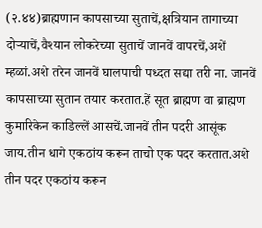(२.४४)ब्राह्मणान कापसाच्या सुताचें,क्षत्रियान तागाच्या दोऱ्याचें,वैश्यान लोकरेच्या सुताचें जानवें वापरचें,अशें म्हळां.अशे तरेन जानवें घालपाची पध्दत सद्या तरी ना. जानवें कापसाच्या सुतान तयार करतात.हें सूत ब्राह्मण वा ब्राह्मण कुमारिकेन काडिल्लें आसचें.जानवें तीन पदरी आसूंक जाय.तीन धागे एकठांय करून ताचो एक पदर करतात.अशे तीन पदर एकठांय करून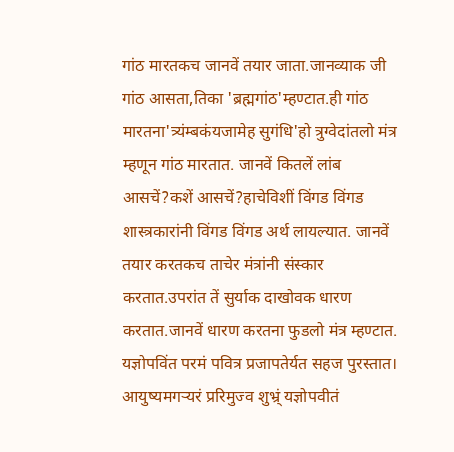गांठ मारतकच जानवें तयार जाता.जानव्याक जी गांठ आसता,तिका 'ब्रह्मगांठ'म्हण्टात.ही गांठ मारतना'त्र्यंम्बकंयजामेह सुगंधि'हो त्रुग्वेदांतलो मंत्र म्हणून गांठ मारतात. जानवें कितलें लांब आसचें?कशें आसचें?हाचेविशीं विंगड विंगड शास्त्रकारांनी विंगड विंगड अर्थ लायल्यात. जानवें तयार करतकच ताचेर मंत्रांनी संस्कार करतात.उपरांत तें सुर्याक दाखोवक धारण करतात.जानवें धारण करतना फुडलो मंत्र म्हण्टात. यज्ञोपविंत परमं पवित्र प्रजापतेर्यत सहज पुरस्तात। आयुष्यमगऱ्यरं प्ररिमुज्व शुभ्र्ं यज्ञोपवीतं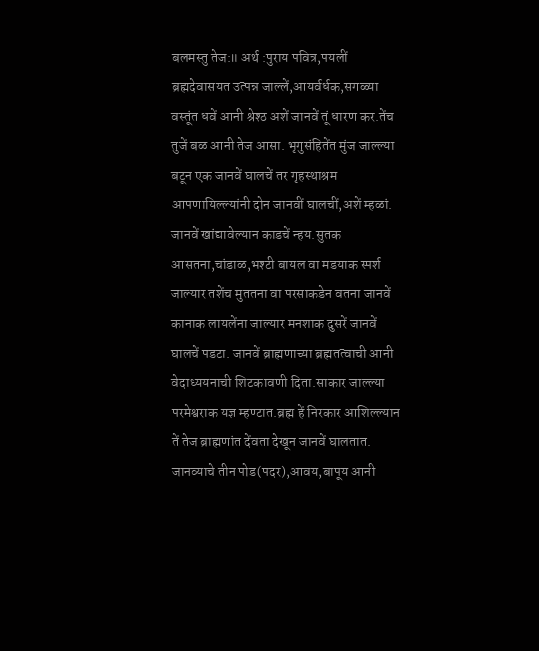बलमस्तु तेज:॥ अर्थ :पुराय पवित्र,पयलीं ब्रह्मदेवासयत उत्पन्न जाल्लें,आयर्वर्धक,सगळ्या वस्तूंत धवें आनी श्रेश्ठ अशें जानवें तूं धारण कर.तेंच तुजें बळ आनी तेज आसा. भृगुसंहितेंत मुंज जाल्ल्या बटून एक जानवें घालचें तर गृहस्थाश्रम आपणायिल्ल्यांनी दोन जानवीं घालचीं,अशें म्हळां. जानवें खांद्यावेल्यान काडचें न्हय.सुतक आसतना,चांडाळ,भश्टी बायल वा मडयाक स्पर्श जाल्यार तशेंच मुततना वा परसाकडेन वतना जानवें कानाक लायलेंना जाल्यार मनशाक दुसरें जानवें घालचें पडटा. जानवें ब्राह्मणाच्या ब्रह्मतत्वाची आनी वेदाध्ययनाची शिटकावणी दिता.साकार जाल्ल्या परमेश्वराक यज्ञ म्हण्टात.ब्रह्म हें निरकार आशिल्ल्यान तें तेज ब्राह्मणांत देंवता देखून जानवें घालतात. जानव्याचे तीन पोड(पदर),आवय,बापूय आनी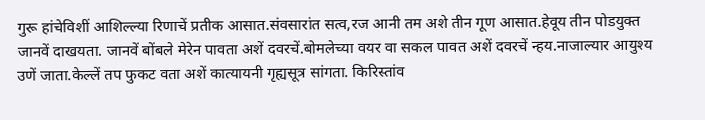गुरू हांचेविशीं आशिल्ल्या रिणाचें प्रतीक आसात.संवसारांत सत्व,रज आनी तम अशे तीन गूण आसात.हेवूय तीन पोडयुक्त जानवें दाखयता. जानवें बोंबले मेरेन पावता अशें दवरचें.बोमलेच्या वयर वा सकल पावत अशें दवरचें न्हय.नाजाल्यार आयुश्य उणें जाता.केल्लें तप फुकट वता अशें कात्यायनी गृह्यसूत्र सांगता. किरिस्तांव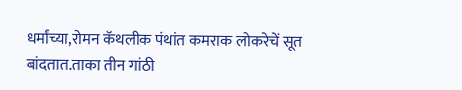धर्मांच्या,रोमन कॅथलीक पंथांत कमराक लोकरेचें सूत बांदतात.ताका तीन गांठी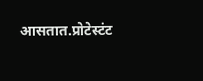आसतात.प्रोटेस्टंट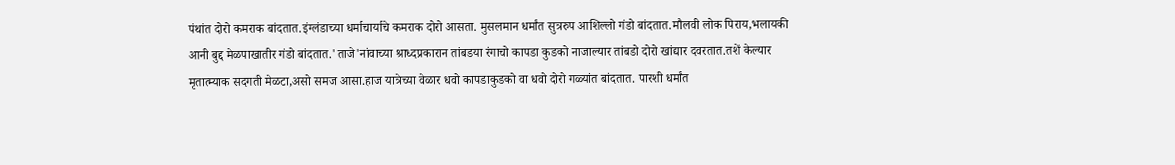पंथांत दोरो कमराक बांदतात.इंग्लंडाच्या धर्माचार्याचे कमराक दोरो आसता. मुसलमान धर्मांत सुत्ररुप आशिल्लो गंडो बांदतात.मौलवी लोक पिराय,भलायकी आनी बुद्द मेळपाखातीर गंडो बांदतात.'ताजे'नांवाच्या श्राध्दप्रकारान तांबडया रंगाचो कापडा कुडको नाजाल्यार तांबडो दोरो खांद्यार दवरतात.तशें केल्यार मृतात्म्याक सदगती मेळटा,असो समज आसा.हाज यात्रेच्या वेळार धवो कापडाकुडको वा धवो दोरो गळ्यांत बांदतात. पारशी धर्मांत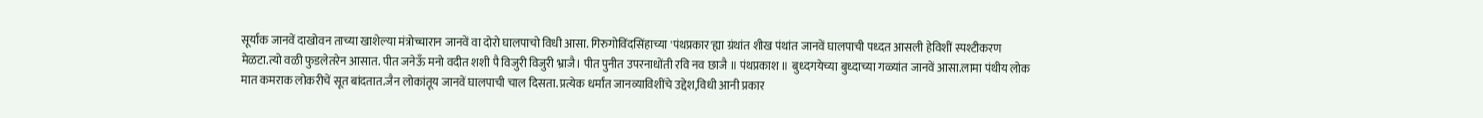सूर्याक जानवें दाखोवन ताच्या खाशेल्या मंत्रोच्चारान जानवें वा दोरो घालपाचो विधी आसा. गिरुगोविंदसिंहाच्या 'पंथप्रकार'ह्या ग्रंथांत शीख पंथांत जानवें घालपाची पध्दत आसली हेविशीं स्पश्टीकरण मेळटा.त्यो वळी फुडलेतरेन आसात. पीत जनेऊँ मनो वदीत शशी पै विजुरी विजुरी भ्राजै। पीत पुनीत उपरनाधोंती रवि नव छाजै ॥ पंथप्रकाश ॥ बुध्दगयेच्या बुध्दाच्या गळ्यांत जानवें आसा.लामा पंथीय लोक मात कमराक लोकरीचें सूत बांदतात.जैन लोकांतूय जानवें घालपाची चाल दिसता. प्रत्येक धर्मांत जानव्याविशींचे उद्देश,विधी आनी प्रकार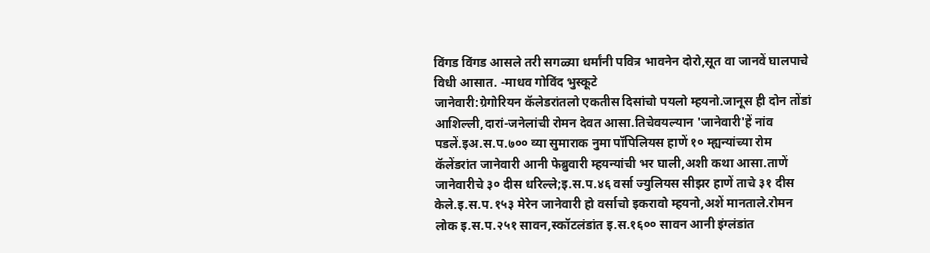विंगड विंगड आसले तरी सगळ्या धर्मांनी पवित्र भावनेन दोरो,सूत वा जानवें घालपाचे विधी आसात. -माधव गोविंद भुस्कूटे
जानेवारी:ग्रेगोरियन कॅलेडरांतलो एकतीस दिसांचो पयलो म्हयनो.जानूस ही दोन तोंडां आशिल्ली,दारां-जनेलांची रोमन देवत आसा.तिचेवयल्यान 'जानेवारी'हें नांव पडलें.इअ.स.प.७०० व्या सुमाराक नुमा पॉपिलियस हाणें १० म्ह्यन्यांच्या रोम कॅलेंडरांत जानेवारी आनी फेब्रुवारी म्हयन्यांची भर घाली,अशी कथा आसा.ताणें जानेवारीचे ३० दीस धरिल्ले;इ.स.प.४६ वर्सा ज्युलियस सीझर हाणें ताचे ३१ दीस केले.इ.स.प.१५३ मेरेन जानेवारी हो वर्साचो इकरावो म्हयनो,अशें मानताले.रोमन लोक इ.स.प.२५१ सावन,स्कॉटलंडांत इ.स.१६०० सावन आनी इंग्लंडांत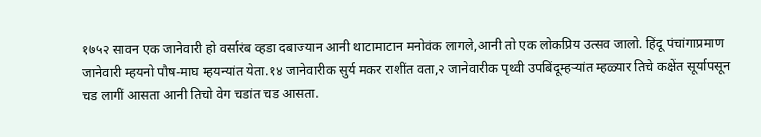१७५२ सावन एक जानेवारी हो वर्सारंब व्हडा दबाज्यान आनी थाटामाटान मनोवंक लागले,आनी तो एक लोकप्रिय उत्सव जालो. हिंदू पंचांगाप्रमाण जानेवारी म्हयनो पौष-माघ म्हयन्यांत येता.१४ जानेवारीक सुर्य मकर राशींत वता,२ जानेवारीक पृथ्वी उपबिंदूम्हऱ्यांत म्हळ्यार तिचे कक्षेंत सूर्यापसून चड लागीं आसता आनी तिचो वेग चडांत चड आसता.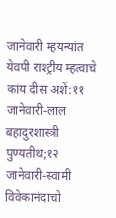जानेवारी म्हयन्यांत येवपी राश्ट्रीय म्हत्वाचे कांय दीस अशें:११ जानेवारी-लाल बहादुरशास्त्री पुण्यतीथ;१२ जानेवारी-स्वामी विवेकानंदाचो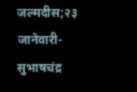जल्मदीस;२३ जानेवारी-सुभाषचंद्र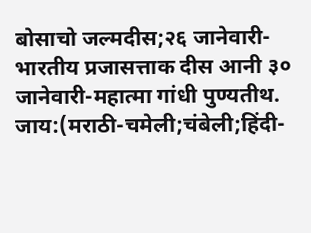बोसाचो जल्मदीस;२६ जानेवारी-भारतीय प्रजासत्ताक दीस आनी ३० जानेवारी-महात्मा गांधी पुण्यतीथ.
जाय:(मराठी-चमेली;चंबेली;हिंदी-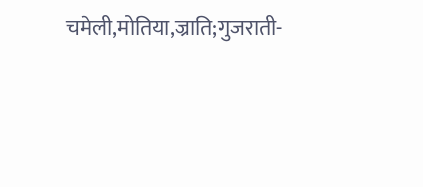चमेली,मोतिया,ज्राति;गुजराती-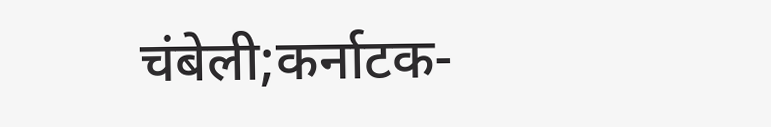चंबेली;कर्नाटक-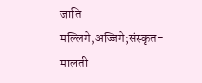जाति मल्लिगे,अज्जिगे;संस्कृत-मालती